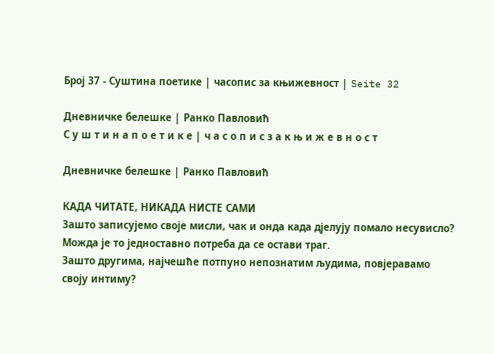Број 37 - Суштина поетике | часопис за књижевност | Seite 32

Дневничке белешке | Ранко Павловић
С у ш т и н а п о е т и к е | ч а с о п и с з а к њ и ж е в н о с т

Дневничке белешке | Ранко Павловић

КАДА ЧИТАТЕ, НИКАДА НИСТЕ САМИ
Зашто записујемо своје мисли, чак и онда када дјелују помало несувисло? Можда је то једноставно потреба да се остави траг.
Зашто другима, најчешће потпуно непознатим људима, повјеравамо своју интиму?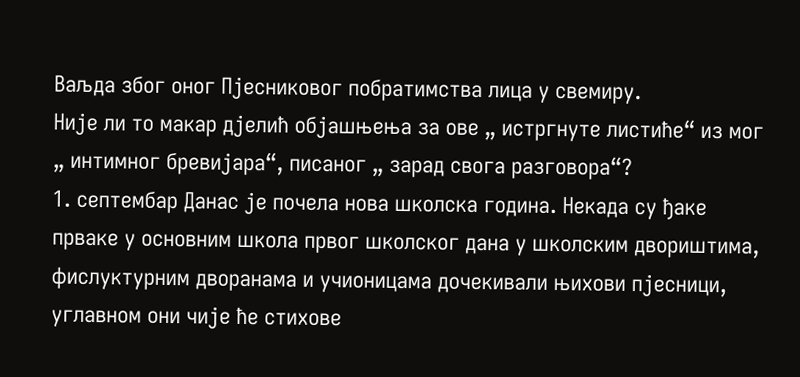Ваљда због оног Пјесниковог побратимства лица у свемиру.
Није ли то макар дјелић објашњења за ове „ истргнуте листиће“ из мог „ интимног бревијара“, писаног „ зарад свога разговора“?
1. септембар Данас је почела нова школска година. Некада су ђаке прваке у основним школа првог школског дана у школским двориштима, фислуктурним дворанама и учионицама дочекивали њихови пјесници, углавном они чије ће стихове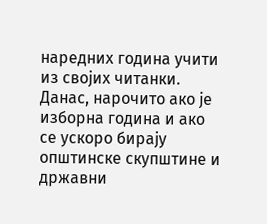наредних година учити из својих читанки. Данас, нарочито ако је изборна година и ако се ускоро бирају општинске скупштине и државни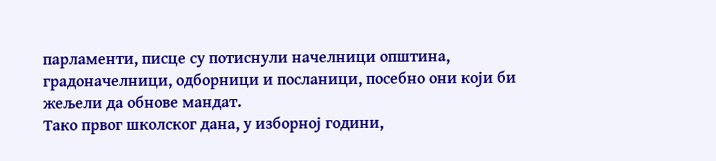парламенти, писце су потиснули начелници општина, градоначелници, одборници и посланици, посебно они који би жељели да обнове мандат.
Тако првог школског дана, у изборној години,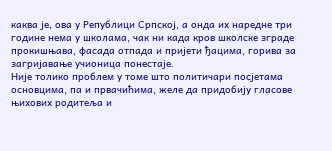каква је, ова у Републици Српској, а онда их наредне три године нема у школама, чак ни када кров школске зграде прокишњава, фасада отпада и пријети ђацима, горива за загријавање учионица понестаје.
Није толико проблем у томе што политичари посјетама основцима, па и првачићима, желе да придобију гласове њихових родитеља и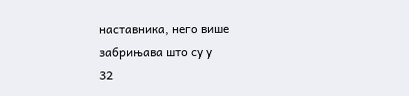наставника, него више забрињава што су у
32